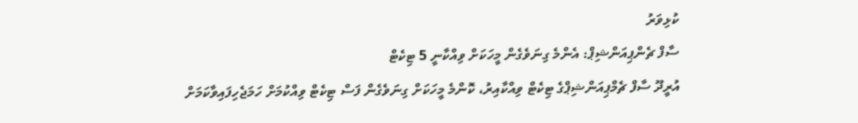ކުޅިވަރު
ސާފް ޗެންޕިއަންޝިޕް: އެންމެ ގިނަވެގެން މީހަކަށް ވިއްކާނީ 5 ޓިކެޓް
އުރީދޫ ސާފް ޗެމްޕިއަންޝިޕްގެ ޓިކެޓް ވިއްކާއިރު، ކޮންމެ މީހަކަށް ގިނަވެގެން ފަސް ޓިކެޓް ވިއްކުމަށް ހަމަޖެހިފައިވާކަމަށް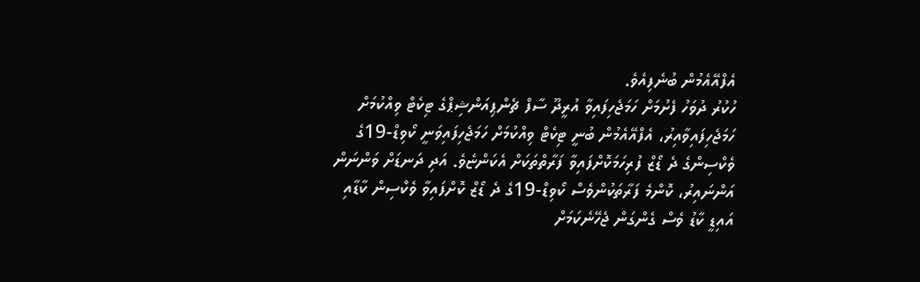އެފްއޭއެމުން ބުނެފިއެވެ.
ހުކުރު ދުވަހު ފެށުމަށް ހަމަޖެހިފައިވާ އުރީދޫ ސާފް ޗެންޕިއަންޝިޕްގެ ޓިކެޓް ވިއްކުމަށް ހަމަޖެހިފައިވާއިރު، އެފްއޭއެމުން ބުނީ ޓިކެޓް ވިއްކުމަށް ހަމަޖެހިފައިވަނީ ކޯވިޑް-19ގެ ވެކްސިންގެ ދެ ޑޯޒް ފުރިހަމަކޮށްފައިވާ ފަރާތްތަކަށް އެކަންޏެވެ. އަދި ދަނޑަށް ވަންނަން އަންނައިރު، ކޮންމެ ފަރާތަކުންވެސް ކޯވިޑް-19ގެ ދެ ޑޯޒް ކޮށްފައިވާ ވެކްސިން ކާޑާއި އައިޑީ ކާޑު ވެސް ގެންގަން ޖެހޭނެކަމަށް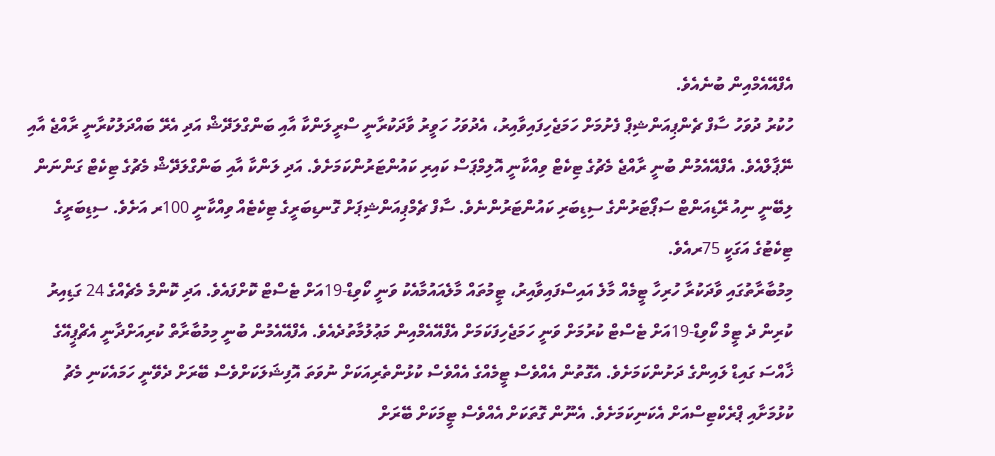އެފްއޭއެމްއިން ބުނެއެވެ.
ހުކުރު ދުވަހު ސާފް ޗެންޕިއަންޝިޕް ފެށުމަށް ހަމަޖެހިފައިވާއިރު، އެދުވަހު ހަވީރު ވާދަކުރާނީ ސްރީލަންކާ އާއި ބަންގްލަދޭޝް އަދި އެރޭ ބައްދަލުކުރާނީ ރާއްޖެ އާއި ނޭޕާލްއެވެ. އެފްއޭއެމުން ބުނީ ރާއްޖެ މެޗުގެ ޓިކެޓް ވިއްކާނީ އޮލިމްޕަސް ކައިރި ކައުންޓަރުންކަމަށެވެ. އަދި ލަންކާ އާއި ބަންގްލަދޭޝް މެޗުގެ ޓިކެޓް ގަންނަން ލިބޭނީ ނިއު ރޭޑިއަންޓް ސަޕޯޓަރުންގެ ސިޑިބަރި ކައުންޓަރުންނެވެ. ސާފް ޗެމްޕިއަންޝިޕަށް ގޮނޑިބަރީގެ ޓިކެޓެއް ވިއްކާނީ 100ރ އަށެވެ. ސިޑިބަރީގެ ޓިކެޓުގެ އަގަކީ 75ރއެވެ.
މިމުބާރާތުގައި ވާދަކުރާ ހުރިހާ ޓީމެއް މާލެ އައިސްފައިވާއިރު، ޓީމުތައް މާލެއައުމާއެކު ވަނީ ކޯވިޑް-19އަށް ޓެސްޓް ކޮށްފައެވެ. އަދި ކޮންމެ މެޗެއްގެ 24 ގަޑިއިރު ކުރިން ދެ ޓީމް ކޯވިޑް-19އަށް ޓެސްޓް ކުރުމަށް ވަނީ ހަމަޖެހިފަކަމަށް އެފްއޭއެމްއިން މަޢުލުމާތުދެއެވެ. އެފްއޭއެމުން ބުނީ މިމުބާރާތް ކުރިއަށްދާނީ އެޗްޕީއޭގެ ޚާއްސަ ގައިޑް ލައިންގެ ދަށުންކަމަށެވެ. އެގޮތުން އެއްވެސް ޓީމެއްގެ އެއްވެސް ކުޅުންތެރިއަކަށް ނުވަތަ އޮފިޝަލަކަށްވެސް ބޭރަށް ދެވޭނީ ހަމައެކަނި މެޗު ކުޅުމަށާއި ޕްރެކްޓިސްއަށް އެކަނިކަމަށެވެ. އެނޫން ގޮތަކަށް އެއްވެސް ޓީމަކަށް ބޭރަށް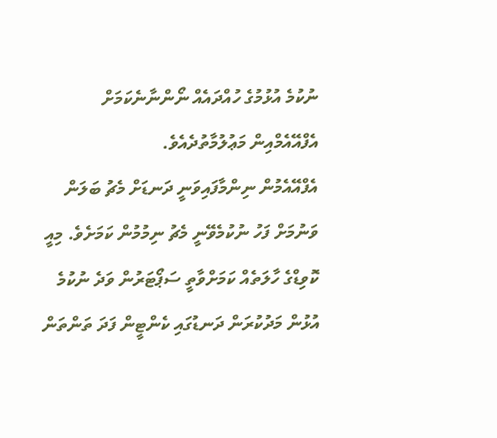ނުކުމެ އުޅުމުގެ ހުއްދައެއް ނޯންނާނެކަމަށް އެފްއޭއެމްއިން މަޢުލުމާތުދެއެވެ.
އެފްއޭއެމުން ނިންމާފައިވަނީ ދަނޑަށް މެޗު ބަލަން ވަނުމަށް ފަހު ނުކުމެވޭނީ މެޗު ނިމުމުން ކަމަށެވެ. މިއީ ކޮވިޑްގެ ހާލަތެއް ކަމަށްވާތީ ސަޕޯޓަރުން ވަދެ ނުކުމެ އުޅުން މަދުކުރަން ދަނޑުގައި ކެންޓީން ފަދަ ތަންތަން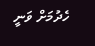ހެދުމަށް ވަނީ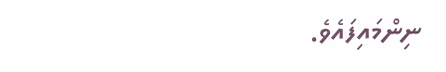ނިންމައިފައެވެ.